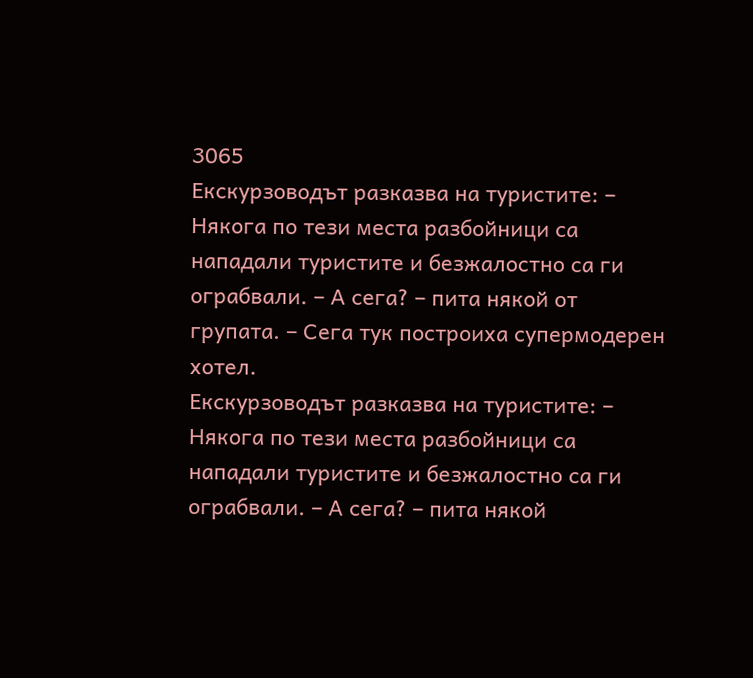3065
Екскурзоводът разказва на туристите: – Някога по тези места разбойници са нападали туристите и безжалостно са ги ограбвали. – А сега? – пита някой от групата. – Сега тук построиха супермодерен хотел.
Екскурзоводът разказва на туристите: – Някога по тези места разбойници са нападали туристите и безжалостно са ги ограбвали. – А сега? – пита някой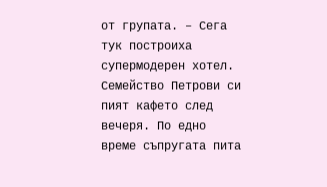от групата. – Сега тук построиха супермодерен хотел.
Семейство Петрови си пият кафето след вечеря. По едно време съпругата пита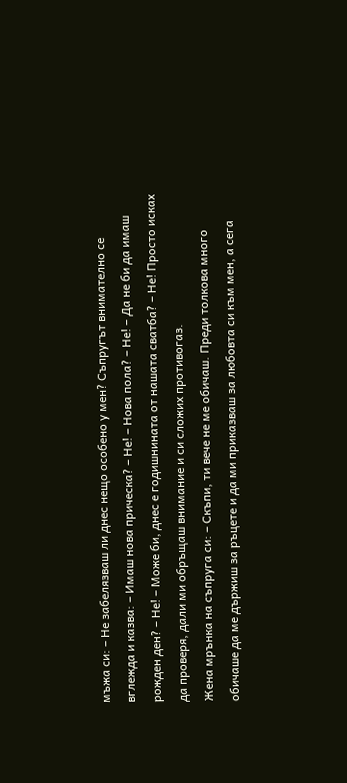мъжа си: – Не забелязваш ли днес нещо особено у мен? Съпругът внимателно се вглежда и казва: – Имаш нова прическа? – Не! – Нова пола? – Не! – Да не би да имаш рожден ден? – Не! – Може би, днес е годишнината от нашата сватба? – Не! Просто исках да проверя, дали ми обръщаш внимание и си сложих противогаз.
Жена мрънка на съпруга си: – Скъпи, ти вече не ме обичаш. Преди толкова много обичаше да ме държиш за ръцете и да ми приказваш за любовта си към мен, а сега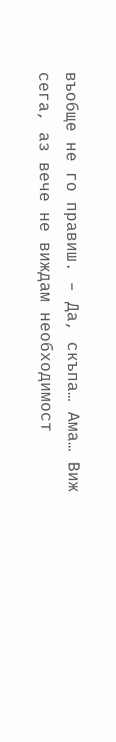въобще не го правиш. – Да, скъпа… Ама… Виж сега, аз вече не виждам необходимост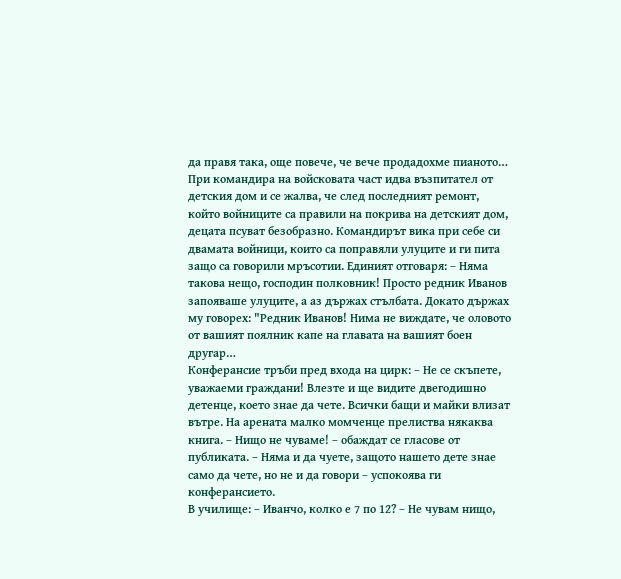да правя така, още повече, че вече продадохме пианото…
При командира на войсковата част идва възпитател от детския дом и се жалва, че след последният ремонт, който войниците са правили на покрива на детският дом, децата псуват безобразно. Командирът вика при себе си двамата войници, които са поправяли улуците и ги пита защо са говорили мръсотии. Единият отговаря: – Няма такова нещо, господин полковник! Просто редник Иванов запояваше улуците, а аз държах стълбата. Докато държах му говорех: "Редник Иванов! Нима не виждате, че оловото от вашият поялник капе на главата на вашият боен другар…
Конферансие тръби пред входа на цирк: – Не се скъпете, уважаеми граждани! Влезте и ще видите двегодишно детенце, което знае да чете. Всички бащи и майки влизат вътре. На арената малко момченце прелиства някаква книга. – Нищо не чуваме! – обаждат се гласове от публиката. – Няма и да чуете, защото нашето дете знае само да чете, но не и да говори – успокоява ги конферансието.
В училище: – Иванчо, колко е 7 по 12? – Не чувам нищо,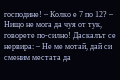господине! – Колко е 7 по 12? – Нищо не мога да чуя от тук, говорете по-силно! Даскалът се нервира: – Не ме мотай, дай си сменим местата да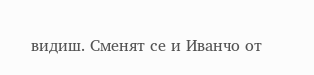видиш. Сменят се и Иванчо от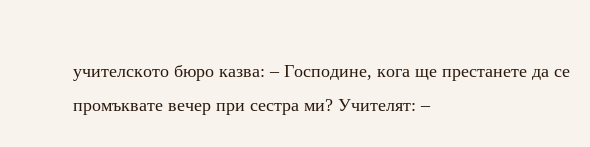учителското бюро казва: – Господине, кога ще престанете да се промъквате вечер при сестра ми? Учителят: –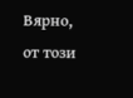Вярно, от този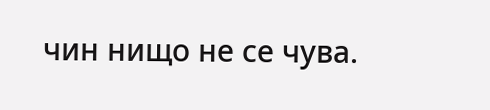чин нищо не се чува.